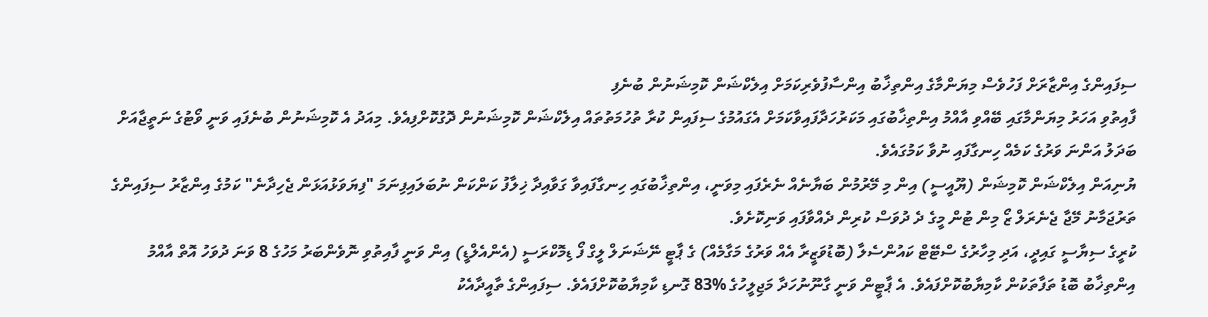ސިފައިންގެ އިންޒާރަށް ފަހުވެސް މިޔަންމާގެ އިންތިޚާބު އިންސާފުވެރިކަމަށް އިލެކްޝަން ކޮމިޝަނުން ބުނެފި
ފާއިތުވި އަހަރު މިޔަންމާގައި ބޭއްވި އާއްމު އިންތިޚާބުގައި މަކަރުހަދާފައިވާކަމަށް އެގައުމުގެ ސިފައިން ކުރާ ތުހުމަތުތައް އިލެކްޝަން ކޮމިޝަނުން ދޮގުކޮށްފިއެވެ. މިއަދު އެ ކޮމިޝަނުން ބުނެފައި ވަނީ ވޯޓުގެ ނަތީޖާއަށް ބަދަލު އަންނަ ވަރުގެ ކަމެއް ހިނގާފައި ނުވާ ކަމުގައެވެ.
ޔުނިއަން އިލެކްޝަން ކޮމިޝަން (ޔޫއީސީ) އިން މި މޭރުމުން ބަޔާނެއް ނެރެފައި މިވަނީ، އިންތިޚާބުގައި ހިނގާފައިވާ ގަވާއިދާ ޚިލާފު ކަންކަން ނުބަލައިފިނަމަ "ފިޔަވަޅުއަޅަން ޖެހިދާނެ" ކަމުގެ އިންޒާރު ސިފައިންގެ ތަރުޖަމާނު މޭޖާ ޖެނެރަލް ޒޯ މިން ޓުން މީގެ ދެ ދުވަސް ކުރިން ދެއްވާފައި ވަނިކޮށެވެ.
ކުރީގެ ސިޔާސީ ގައިދީ، އަދި މިހާރުގެ ސްޓޭޓް ކައުންސެލާ (ބޮޑުވަޒީރާ އެއް ވަރުގެ މަގާމެއް) ގެ ޕާޓީ ނޭޝަނަލް ލީގް ފޯ ޑިމޮކްރަސީ (އެންއެލްޑީ) އިން ވަނީ ފާއިތުވި ނޮވެންބަރު މަހުގެ 8 ވަނަ ދުވަހު އޮތް އާއްމު އިންތިޚާބު ބޮޑު ތަފާތަކުން ކާމިޔާބުކޮށްފައެވެ. އެ ޕާޓީން ވަނީ ގާނޫނުހަދާ މަޖިލީހުގެ %83 ގޮނޑި ކާމިޔާބުކޮށްފައެވެ. ސިފައިންގެ ތާއީދާއެކު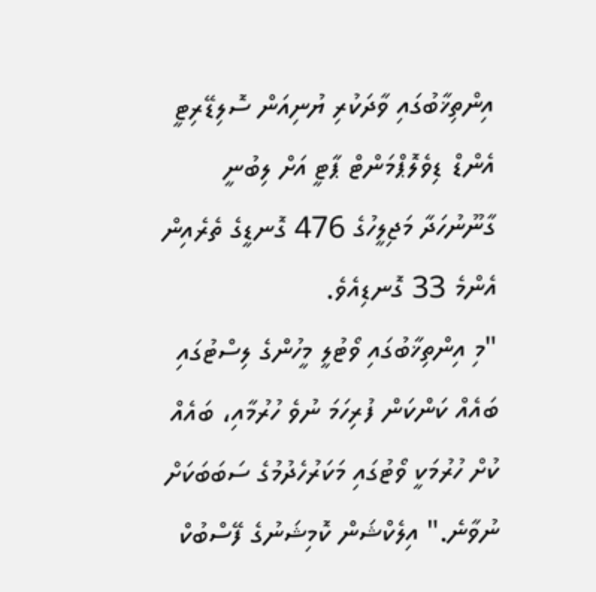އިންތިޚާބުގައި ވާދަކުރި ޔުނިއަން ސޮލިޑޭރިޓީ އެންޑް ޑިވެލޮޕްމަންޓް ޕާޓީ އަށް ލިބުނީ ގާނޫނުހަދާ މަޖިލީހުގެ 476 ގޮނޑީގެ ތެރެއިން އެންމެ 33 ގޮނޑިއެވެ.
"މި އިންތިޚާބުގައި ވޯޓުލީ މީހުންގެ ލިސްޓުގައި ބައެއް ކަންކަން ފުރިހަމަ ނުވެ ހުރުމާއި، ބައެއް ކުށް ހުރުމަކީ ވޯޓުގައި މަކަރުހެދުމުގެ ސަބަބަކަށް ނުވާނެ." އިލެކްޝަން ކޮމިޝަނުގެ ފޭސްބުކް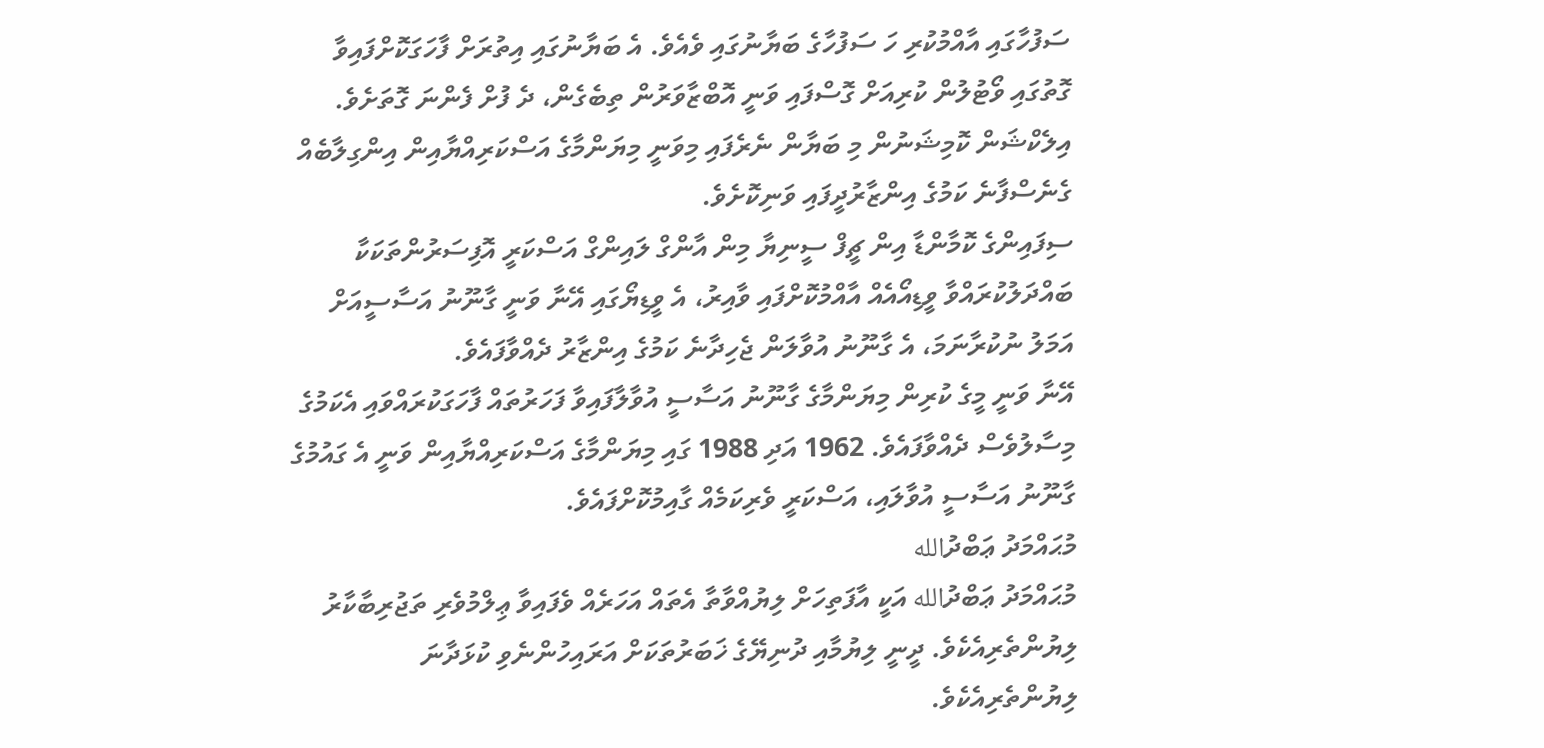ސަފުހާގައި އާއްމުކުރި ހަ ސަފުހާގެ ބަޔާނުގައި ވެއެވެ. އެ ބަޔާނުގައި އިތުރަށް ފާހަގަކޮށްފައިވާ ގޮތުގައި ވޯޓުލުން ކުރިއަށް ގޮސްފައި ވަނީ އޮބްޒާވަރުން ތިބެގެން، ދެ ފުށް ފެންނަ ގޮތަށެވެ.
އިލެކްޝަން ކޮމިޝަނުން މި ބަޔާން ނެރެފައި މިވަނީ މިޔަންމާގެ އަސްކަރިއްޔާއިން އިންގިލާބެއް ގެނެސްފާނެ ކަމުގެ އިންޒާރުދީފައި ވަނިކޮށެވެ.
ސިފައިންގެ ކޮމާންޑާ އިން ޗީފް ސީނިޔާ މިން އާންގް ލައިންގް އަސްކަރީ އޮފިސަރުންތަކަކާ ބައްދަލުކުރައްވާ ވީޑިއޯއެއް އާއްމުކޮށްފައި ވާއިރު، އެ ވީޑިޔޯގައި އޭނާ ވަނީ ގާނޫނު އަސާސީއަށް އަމަލު ނުކުރާނަމަ، އެ ގާނޫނު އުވާލަން ޖެހިދާނެ ކަމުގެ އިންޒާރު ދެއްވާފައެވެ.
އޭނާ ވަނީ މީގެ ކުރިން މިޔަންމާގެ ގާނޫނު އަސާސީ އުވާލާފައިވާ ފަހަރުތައް ފާހަގަކުރައްވައި އެކަމުގެ މިސާލުވެސް ދެއްވާފައެވެ. 1962 އަދި 1988 ގައި މިޔަންމާގެ އަސްކަރިއްޔާއިން ވަނީ އެ ގައުމުގެ ގާނޫނު އަސާސީ އުވާލައި، އަސްކަރީ ވެރިކަމެއް ގާއިމުކޮށްފައެވެ.
މުޙައްމަދު ޢަބްދުالله
މުޙައްމަދު ޢަބްދުالله އަކީ އާފަތިހަށް ލިޔުއްވާތާ އެތައް އަހަރެއް ވެފައިވާ ޢިލްމުވެރި ތަޖުރިބާކާރު ލިޔުންތެރިއެކެވެ. ދީނީ ލިޔުމާއި ދުނިޔޭގެ ޚަބަރުތަކަށް އަރައިހުންނެވި ކުޅަދާނަ ލިޔުންތެރިއެކެވެ.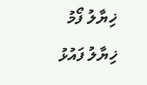ޚިޔާލު ފޯމު
ޚިޔާލު ފައުޅު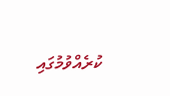ކުރެއްވުމުގައި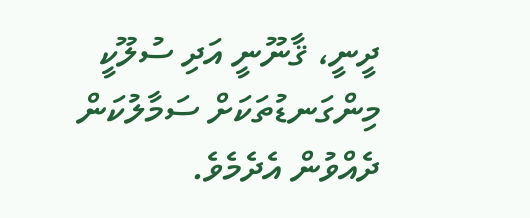ދީނީ، ޤާނޫނީ އަދި ސުލޫކީ މިންގަނޑުތަކަށް ސަމާލުކަން ދެއްވުން އެދެމެވެ.